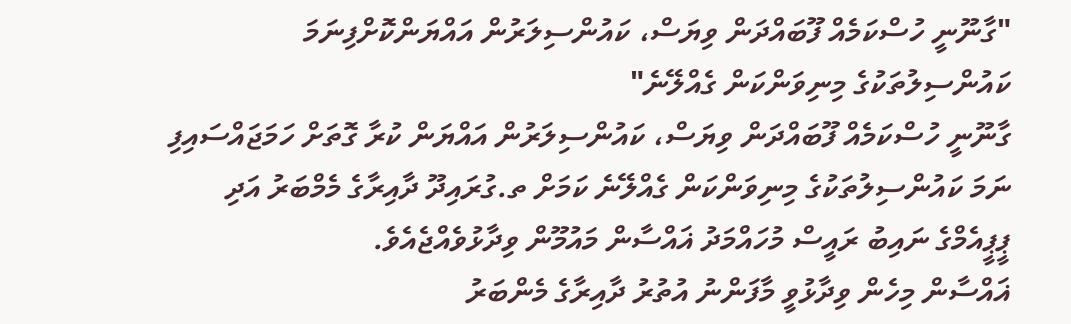"ގާނޫނީ ހުސްކަމެއް ފޫބައްދަން ވިޔަސް، ކައުންސިލަރުން އައްޔަންކޮށްފިނަމަ ކައުންސިލުތަކުގެ މިނިވަންކަން ގެއްލޭނެ"
ގާނޫނީ ހުސްކަމެއް ފޫބައްދަން ވިޔަސް، ކައުންސިލަރުން އައްޔަން ކުރާ ގޮތަށް ހަމަޖައްސައިފި ނަމަ ކައުންސިލުތަކުގެ މިނިވަންކަން ގެއްލޭނެ ކަމަށް ތ.ގުރައިދޫ ދާއިރާގެ މެމްބަރު އަދި ޕީޕީއެމްގެ ނައިބު ރައީސް މުހައްމަދު ޣައްސާން މައުމޫން ވިދާޅުވެއްޖެއެވެ.
ޣައްސާން މިހެން ވިދާޅުވީ މާފަންނު އުތުރު ދާއިރާގެ މެންބަރު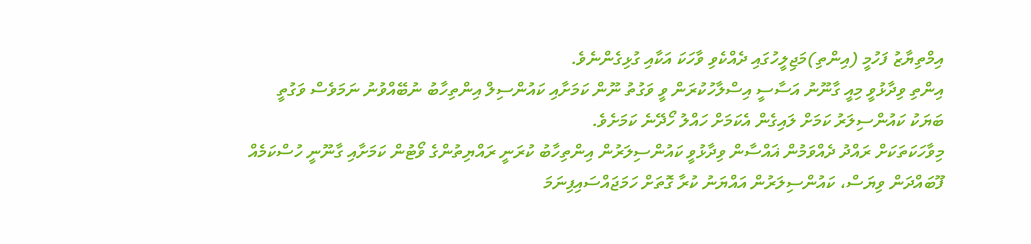އިމްތިޔާޒު ފަހުމީ (އިންތި)މަޖިލީހުގައި ދެއްކެވި ވާހަކަ އަކާއި ގުޅިގެންނެވެ.
އިންތި ވިދާޅުވީ މިއީ ގާނޫނު އަސާސީ އިސްލާހުކުރަން ވީ ވަގުތު ނޫން ކަމަށާއި ކައުންސިލް އިންތިހާބު ނުބޭއްވުނު ނަމަވެސް ވަގުތީ ބަޔަކު ކައުންސިލަރު ކަމަށް ލައިގެން އެކަމަށް ހައްލު ހޯދޭނެ ކަމަށެވެ.
މިވާހަކަތަކަށް ރައްދު ދެއްވަމުން ޣައްސާން ވިދާޅުވީ ކައުންސިލަރުން އިންތިހާބު ކުރަނީ ރައްޔިތުންގެ ވޯޓުން ކަމަށާއި ގާނޫނީ ހުސްކަމެއް ފޫބައްދަން ވިޔަސް، ކައުންސިލަރުން އައްޔަނު ކުރާ ގޮތަށް ހަމަޖައްސައިފިނަމަ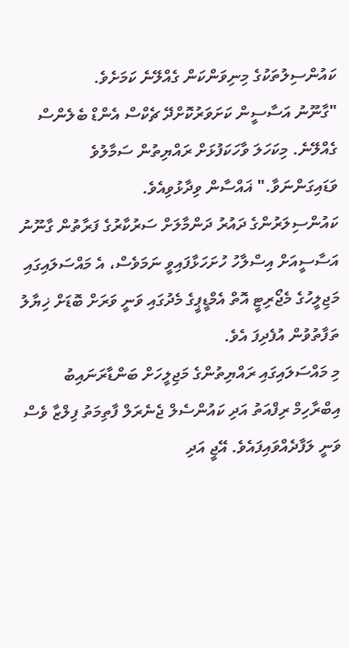ކައުންސިލުތަކުގެ މިނިވަންކަން ގެއްލޭނެ ކަމަށެވެ.
"ގާނޫނު އަސާސީން ކަށަވަރުކޮށްދޭ ޗެކްސް އެންޑް ބެލެންސް ގެއްލޭނެ. މިކަހަލަ ވާހަކަފުޅަށް ރައްޔިތުން ސަމާލުވެ ވަޑައިގަންނަވާ." ޣައްސާން ވިދާޅުވިއެވެ.
ކައުންސިލަރުންގެ ދައުރު ދަންމާލަށް ސަރުކާރުގެ ފަރާތުން ގާނޫނު އަސާސީއަށް އިސްލާހު ހުށަހަޅާފައިވީ ނަމަވެސް، އެ މައްސަލައިގައި މަޖިލީހުގެ މެޖޯރިޓީ އޮތް އެމްޑީޕީގެ މެދުގައި ވަނީ ވަރަށް ބޮޑަށް ޚިޔާލު ތަފާތުވުން އުފެދިފަ އެވެ.
މި މައްސަލައިގައި ރައްޔިތުންގެ މަޖިލީހަށް ބަންޑާރަނައިބު އިބްރާހިމް ރިފްއަތު އަދި ކައުންސެލް ޖެނެރަލް ފާތިމަތު ފިލްޒާ ވެސް ވަނީ ލަފާދެއްވައިފައެވެ. އޭޖީ އަދި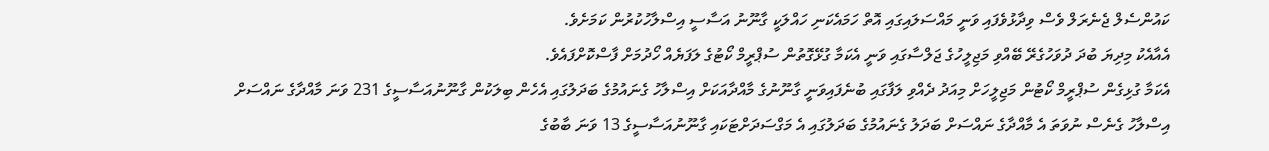ކައުންސެލް ޖެނެރަލް ވެސް ވިދާޅުވެފައި ވަނީ މައްސަލައިގައި އޮތް ހަމައެކަނި ހައްލަކީ ގާނޫނު އަސާސީ އިސްލާހުކުރުން ކަމަށެވެ.
އެއާއެކު މިދިޔަ ބުދަ ދުވަހުގެރޭ ބޭއްވި މަޖިލީހުގެ ޖަލްސާގައި ވަނީ އެކަމާ ގުޅޭގޮތުން ސުޕްރީމް ކޯޓުގެ ލަފަޔެއް ހޯދުމަށް ފާސްކޮށްފައެވެ.
އެކަމާ ގުޅިގެން ސުޕްރީމް ކޯޓުން މަޖިލީހަށް މިއަދު ދެއްވި ލަފާގައި ބުނެފައިވަނީ ގާނޫނުގެ މާއްދާއަކަށް އިސްލާހު ގެނައުމުގެ ބަދަލުގައި އެހެން ބިލަކުން ގާނޫނުއަސާސީގެ 231 ވަނަ މާއްދާގެ ނައްސަށް އިސްލާހު ގެނެސް ނުވަތަ އެ މާއްދާގެ ނައްސަށް ބަދަލު ގެނައުމުގެ ބަދަލުގައި އެ މަގްސަދަށްޓަކައި ގާނޫނުއަސާސީގެ 13 ވަނަ ބާބުގެ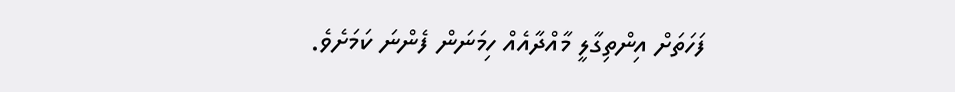ފަހަތަށް އިންތިގާލީ މާއްދާއެއް ހިމަނަން ފެންނަ ކަމަށެވެ.